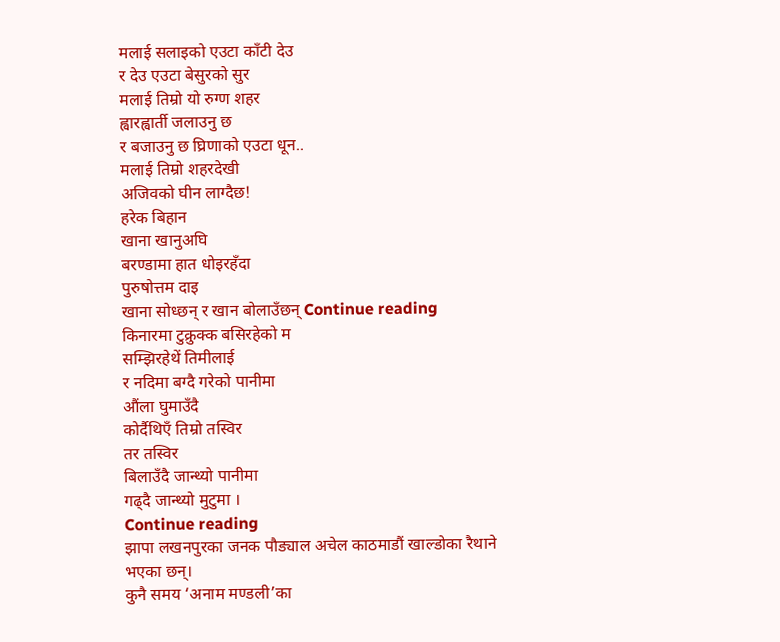मलाई सलाइको एउटा काँटी देउ
र देउ एउटा बेसुरको सुर
मलाई तिम्रो यो रुग्ण शहर
ह्वारह्वार्ती जलाउनु छ
र बजाउनु छ घ्रिणाको एउटा धून..
मलाई तिम्रो शहरदेखी
अजिवको घीन लाग्दैछ!
हरेक बिहान
खाना खानुअघि
बरण्डामा हात धोइरहँदा
पुरुषोत्तम दाइ
खाना सोध्छन् र खान बोलाउँछन् Continue reading
किनारमा टुक्रुक्क बसिरहेको म
सम्झिरहेथें तिमीलाई
र नदिमा बग्दै गरेको पानीमा
औंला घुमाउँदै
कोर्दैथिएँ तिम्रो तस्विर
तर तस्विर
बिलाउँदै जान्थ्यो पानीमा
गढ्दै जान्थ्यो मुटुमा ।
Continue reading
झापा लखनपुरका जनक पौड्याल अचेल काठमाडौं खाल्डोका रैथाने भएका छन्।
कुनै समय ‘अनाम मण्डली’का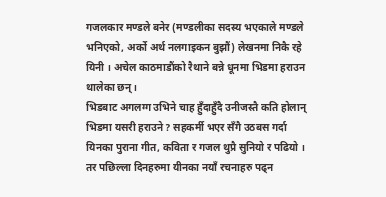गजलकार मण्डले बनेर (मण्डलीका सदस्य भएकाले मण्डले भनिएको, अर्को अर्थ नलगाइकन बुझौं) लेखनमा निकै रहे यिनी । अचेल काठमाडौंको रैथाने बन्ने धूनमा भिडमा हराउन थालेका छन्।
भिडबाट अगलग्ग उभिने चाह हुँदाहुँदै उनीजस्तै कति होलान् भिडमा यसरी हराउने? सहकर्मी भएर सँगै उठबस गर्दा यिनका पुराना गीत, कविता र गजल थुप्रै सुनियो र पढियो । तर पछिल्ला दिनहरुमा यीनका नयाँ रचनाहरु पढ्न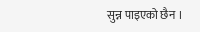सुन्न पाइएको छैन ।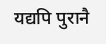यद्यपि पुरानै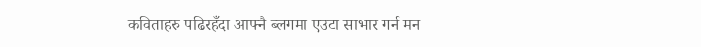कविताहरु पढिरहँदा आफ्नै ब्लगमा एउटा साभार गर्न मन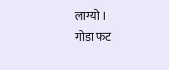लाग्यो ।
गोडा फट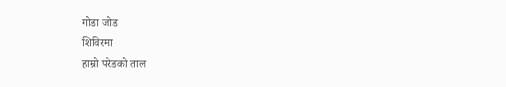गोडा जोड
शिविरमा
हाम्रो परेडको ताल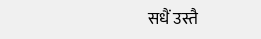सधैं उस्तै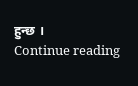हुन्छ ।
Continue reading